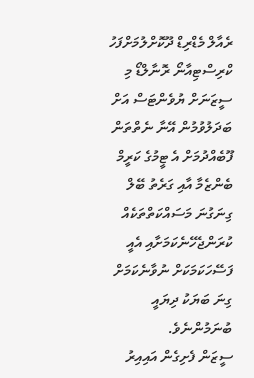ރެއާލް މެޑްރިޑް ދޫކޮށްލުމަށްފަހު ކްރިސްޓިއާނޯ ރޮނާލްޑޯ މި ސީޒަނަށް ޔުވެންޓަސް އަށް ބަދަލުވުމުން އޭނާ ނެތްތަން ފޫބެއްދުމަށް އެ ޓީމުގެ ކަރީމް ބެންޒެމާ އާއި ގަރެތު ބޭލް ގިނަގުނަ މަސައްކަތްތަކެއް ކުރަންޖެހޭނެކަމަށާއި އެއީ ފަސޭހަކަމަކަށް ނުވާނެކަމަށް ގިނަ ބަޔަކު ދިޔައީ ބުނަމުންނެވެ.
ސީޒަން ފެށިގެން އައިއިރު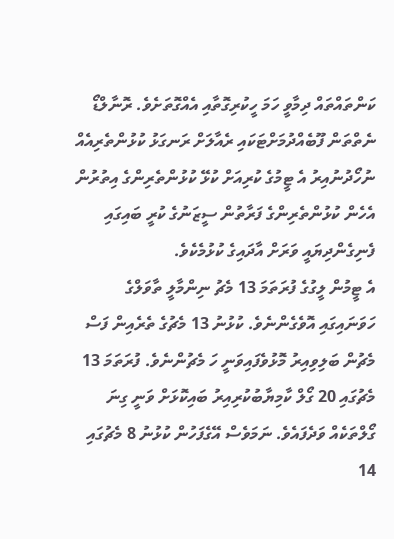ކަންތައްތައް ދިމާވީ ހަމަ ހީކުރިގޮތާއި އެއްގޮތަށެވެ. ރޮނާލްޑޯ ނެތްތަން ފޫބެއްދުމަށްޓަކައި ރެއާލަށް ރަނގަޅު ކުޅުންތެރިއެއް ނުހޯދުނުއިރު އެ ޓީމުގެ ކުރިއަށް ކުޅޭ ކުޅުންތެރިންގެ އިތުރުން އެހެން ކުޅުންތެރިންގެ ފަރާތުން ސީޒަނުގެ ކުރީ ބައިގައި ފެނިގެންދިޔައީ ވަރަށް އާދައިގެ ކުޅުމެކެވެ.
އެ ޓީމުން ލީގުގެ ފުރަތަމަ 13 މެޗު ނިންމާލީ ތާވަލްގެ ހަވަނައިގައި އޮވެގެންނެވެ. ކުޅުނު 13 މެޗުގެ ތެރެއިން ފަސް މެޗުން ބަލިވިއިރު މޮޅުވެފައިވަނީ ހަ މެޗުންނެވެ. ފުރަތަމަ 13 މެޗުގައި 20 ގޯލް ކާމިޔާބުކުރިއިރު ބައިކޮޅަށް ވަނީ ގިނަ ގޯލްތަކެއް ވަދެފައެވެ. ނަމަވެސް އޭގެފަހުން ކުޅުނު 8 މެޗުގައި 14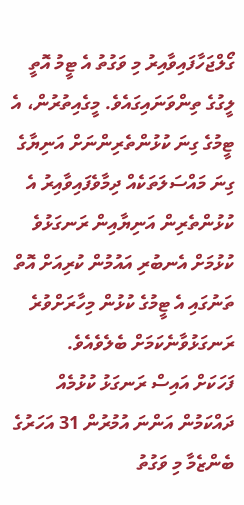ގޯލްޖަހާފައިވާއިރު މި ވަގުތު އެ ޓީމު އޮތީ ލީގުގެ ތިންވަނައިގައެވެ. މީގެއިތުރުން، އެ ޓީމުގެ ގިނަ ކުޅުންތެރިންނަށް އަނިޔާގެ ގިނަ މައްސަލަތަކެއް ދިމާވެފައިވާއިރު އެ ކުޅުންތެރިން އަނިޔާއިން ރަނގަޅުވެ ކުޅުމަށް އެނބުރި އައުމުން ކުރިއަށް އޮތް ތަނުގައި އެ ޓީމުގެ ކުޅުން މިހާރަށްވުރެ ރަނގަޅުވާނެކަމަށް ބެލެވެއެވެ.
ފަހަކަށް އައިސް ރަނގަޅު ކުޅުމެއް ދައްކަމުން އަންނަ އުމުރުން 31 އަހަރުގެ ބެންޒެމާ މި ވަގުތު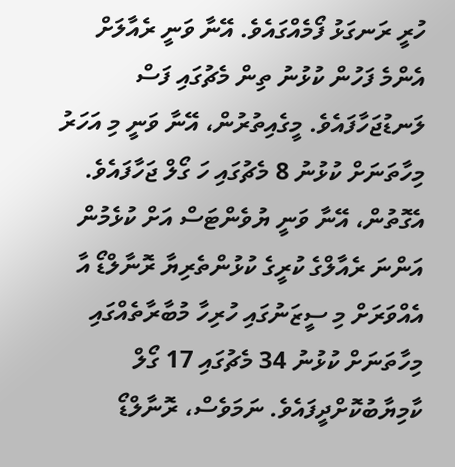ހުރީ ރަނގަޅު ފޯމެއްގައެވެ. އޭނާ ވަނީ ރެއާލަށް އެންމެ ފަހުން ކުޅުނު ތިން މެޗުގައި ފަސް ލަނޑުޖަހާފައެވެ. މީގެއިތުރުން، އޭނާ ވަނީ މި އަހަރު މިހާތަނަށް ކުޅުނު 8 މެޗުގައި ހަ ގޯލް ޖަހާފައެވެ. އެގޮތުން، އޭނާ ވަނީ ޔުވެންޓަސް އަށް ކުޅެމުން އަންނަ ރެއާލްގެ ކުރީގެ ކުޅުންތެރިޔާ ރޮނާލްޑޯ އާ އެއްވަރަށް މި ސީޒަނުގައި ހުރިހާ މުބާރާތެއްގައި މިހާތަނަށް ކުޅުނު 34 މެޗުގައި 17 ގޯލް ކާމިޔާބުކޮށްދީފައެވެ. ނަމަވެސް، ރޮނާލްޑޯ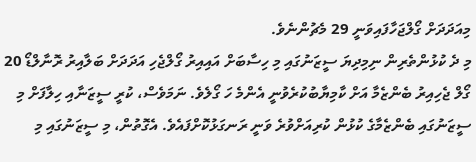މިއަދަދަށް ގޯލްޖަހާފައިވަނީ 29 މެޗުންނެވެ.
މި ދެ ކުޅުންތެރިން ނިމިދިޔަ ސީޒަނުގައި މި ހިސާބަށް އައިއިރު ގޯލްޖެހި އަދަދަށް ބަލާއިރު ރޮނާލްޑޯ 20 ގޯލް ޖެހިއިރު ބެންޒެމާ އަށް ކާމިޔާބުކުރެވުނީ އެންމެ ހަ ގޯލެވެ. ނަމަވެސް، ކުރީ ސީޒަނާއި ހިލާފަށް މި ސީޒަނުގައި ބެންޒެމާގެ ކުޅުން ކުރިއަށްވުރެ ވަނީ ރަނގަޅުކޮށްފައެވެ. އެގޮތުން، މި ސީޒަނުގައި މި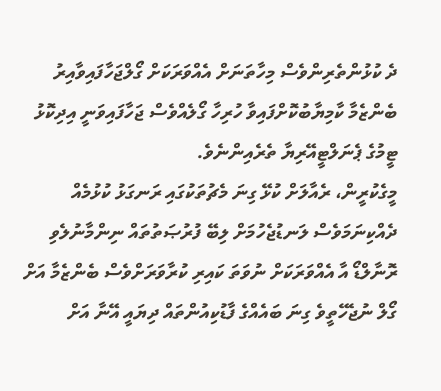ދެ ކުޅުންތެރިންވެސް މިހާތަނަށް އެއްވަރަކަށް ގޯލްޖަހާފައިވާއިރު ބެންޒެމާ ކާމިޔާބުކޮށްފައިވާ ހުރިހާ ގޯލެއްވެސް ޖަހާފައިވަނީ އިދިކޮޅު ޓީމުގެ ޕެނަލްޓީއޭރިޔާ ތެރެއިންނެވެ.
މީގެކުރީން، ރެއާލަށް ކުޅޭ ގިނަ މެޗުތަކުގައި ރަނގަޅު ކުޅުމެއް ދެއްކިނަމަވެސް ލަނޑުޖެހުމަށް ލިބޭ ފުރުޞަތުތައް ނިންމާނުލެވި ރޮނާލްޑޯ އާ އެއްވަރަކަށް ނުވަތަ ކައިރި ކުރާވަރަށްވެސް ބެންޒެމާ އަށް ގޯލް ނުޖެހޭތީވެ ގިނަ ބައެއްގެ ފާޑުކިއުންތައް ދިޔައީ އޭނާ އަށް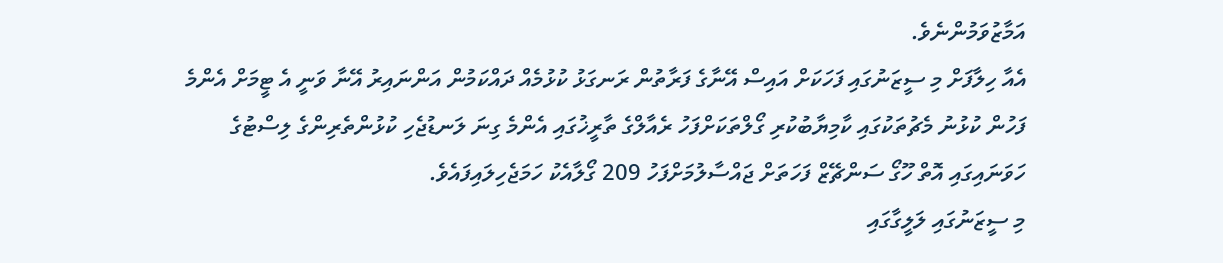އަމާޒުވަމުންނެވެ.
އެއާ ހިލާފަށް މި ސީޒަނުގައި ފަހަކަށް އައިސް އޭނާގެ ފަރާތުން ރަނގަޅު ކުޅުމެއް ދައްކަމުން އަންނައިރު އޭނާ ވަނީ އެ ޓީމަށް އެންމެ ފަހުން ކުޅުނު މެޗުތަކުގައި ކާމިޔާބުކުރި ގޯލްތަކަށްފަހު ރެއާލްގެ ތާރީޚުގައި އެންމެ ގިނަ ލަނޑުޖެހި ކުޅުންތެރިންގެ ލިސްޓުގެ ހަވަނައިގައި އޮތް ހޫގޯ ސަންޗޭޒް ފަހަތަށް ޖައްސާލުމަށްފަހު 209 ގޯލާއެކު ހަމަޖެހިލައިފައެވެ.
މި ސީޒަނުގައި ލަލީގާގައި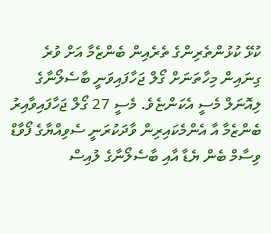ކުޅޭ ކުޅުންތެރިންގެ ތެރެއިން ބެންޒެމާ އަށް ވުރެ ގިނައިން މިހާތަނަށް ގޯލް ޖަހާފައިވަނީ ބާސެލޯނާގެ ލިއޮނަލް މެސީ އެކަންޏެވެ. މެސީ 27 ގޯލް ޖަހާފައިވާއިރު ބެންޒެމާ އާ އެންމެކައިރިން ވާދަކުރަނީ ސެވިއްޔާގެ ފޯވާޑް ވިސާމް ބެން ޔެޑާ އާއި ބާސެލޯނާގެ ލުއިސް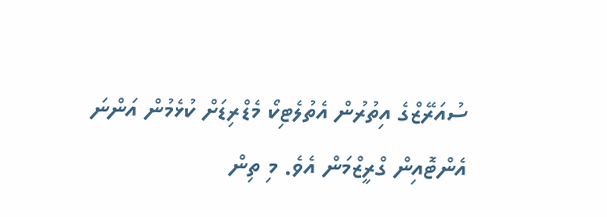ސުއަރޭޒްގެ އިތުރުން އެތުލެޓިކޯ މެޑްރިޑަށް ކުޅެމުން އަންނަ އެންޓޮއިން ގްރީޒްމަން އެވެ. މި ތިން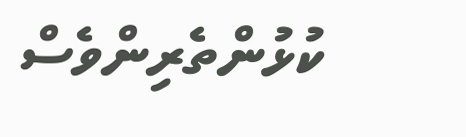ކުޅުންތެރިންވެސް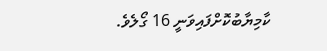ކާމިޔާބުކޮށްފައިވަނީ 16 ގޯލެވެ.